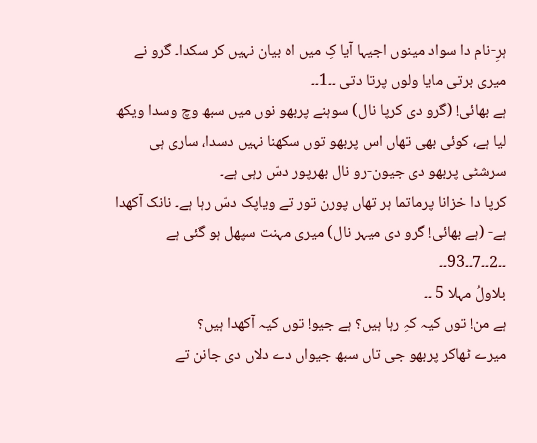ہرِ-نام دا سواد مینوں اجیہا آیا کِ میں اہ بیان نہیں کر سکدا۔ گرو نے میری برتی مایا ولوں پرتا دتی ۔۔1۔۔
ہے بھائی! (گرو دی کرپا نال) سوہنے پربھو نوں میں سبھ وچ وسدا ویکھ لیا ہے، کوئی بھی تھاں اس پربھو توں سکھنا نہیں دسدا، ساری ہی سرشٹی پربھو دی جیون-رو نال بھرپور دسّ رہی ہے۔
کرپا دا خزانا پرماتما ہر تھاں پورن تور تے ویاپک دسّ رہا ہے۔ نانک آکھدا ہے- (ہے بھائی! گرو دی میہر نال) میری مہنت سپھل ہو گئی ہے ۔۔2۔۔7۔۔93۔۔
بلاولُ مہلا 5 ۔۔
ہے من! توں کیہ کہِ رہا ہیں؟ ہے جیو! توں کیہ آکھدا ہیں؟
میرے ٹھاکر پربھو جی تاں سبھ جیواں دے دلاں دی جانن تے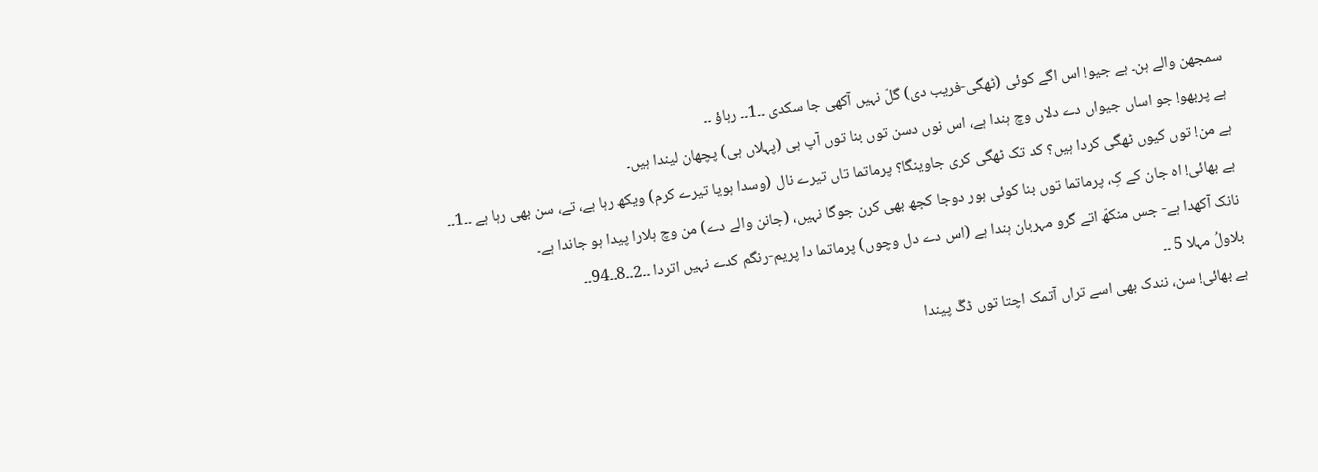سمجھن والے ہن۔ ہے جیو! اس اگے کوئی (ٹھگی-فریب دی) گلّ نہیں آکھی جا سکدی ۔۔1۔۔ رہاؤ ۔۔
ہے پربھو! جو اساں جیواں دے دلاں وچ ہندا ہے، اس نوں دسن توں بنا توں آپ ہی (پہلاں ہی) پچھان لیندا ہیں۔
ہے من! توں کیوں ٹھگی کردا ہیں؟ کد تک ٹھگی کری جاوینگا؟ پرماتما تاں تیرے نال (وسدا ہویا تیرے کرم) ویکھ رہا ہے، تے، سن بھی رہا ہے ۔۔1۔۔
ہے بھائی! اہ جان کے کِ، پرماتما توں بنا کوئی ہور دوجا کجھ بھی کرن جوگا نہیں، (جانن والے دے) من وچ ہلارا پیدا ہو جاندا ہے۔
نانک آکھدا ہے- جس منکھّ اتے گرو مہربان ہندا ہے (اس دے دل وچوں) پرماتما دا پریم-رنگم کدے نہیں اتردا ۔۔2۔۔8۔۔94۔۔
بلاولُ مہلا 5 ۔۔
ہے بھائی! سن، نندک بھی اسے تراں آتمک اچتا توں ڈگّ پیندا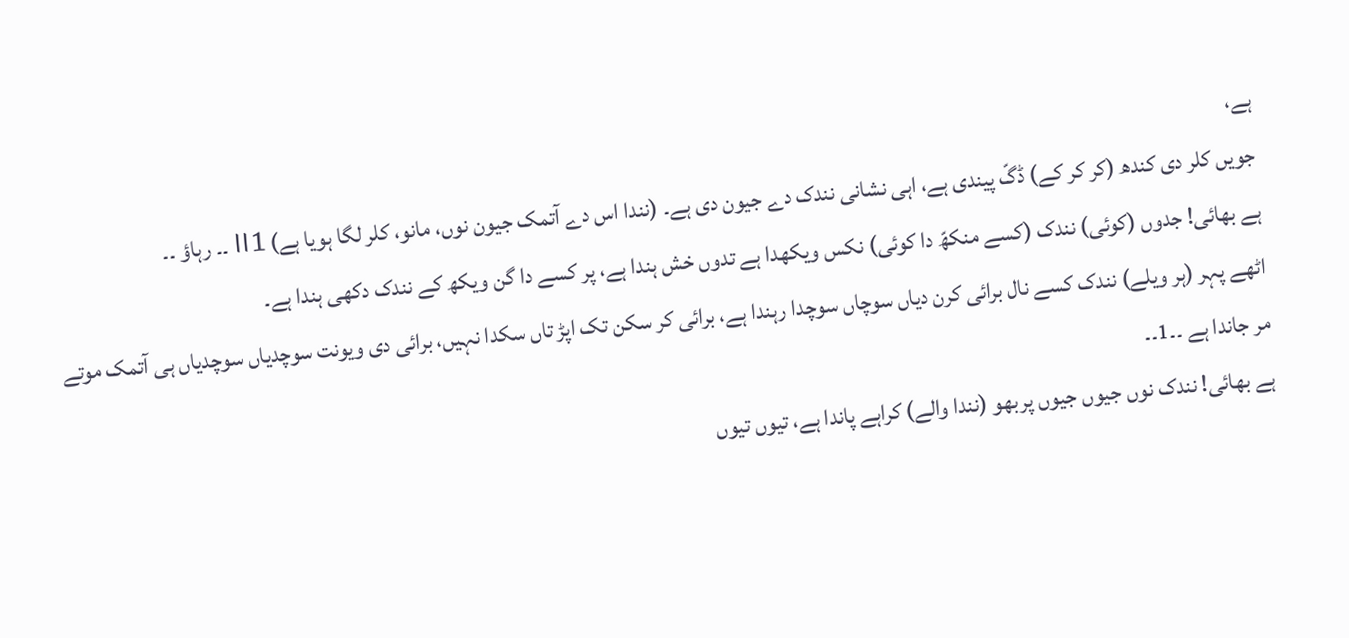ہے،
جویں کلر دی کندھ (کر کر کے) ڈگّ پیندی ہے، اہی نشانی نندک دے جیون دی ہے۔ (نندا اس دے آتمک جیون نوں، مانو، کلر لگا ہویا ہے) ॥1۔۔ رہاؤ ۔۔
ہے بھائی! جدوں (کوئی) نندک (کسے منکھّ دا کوئی) نکس ویکھدا ہے تدوں خش ہندا ہے، پر کسے دا گن ویکھ کے نندک دکھی ہندا ہے۔
اٹھے پہر (ہر ویلے) نندک کسے نال برائی کرن دیاں سوچاں سوچدا رہندا ہے، برائی کر سکن تک اپڑ تاں سکدا نہیں، برائی دی ویونت سوچدیاں سوچدیاں ہی آتمک موتے مر جاندا ہے ۔۔1۔۔
ہے بھائی! نندک نوں جیوں جیوں پربھو (نندا والے) کراہے پاندا ہے، تیوں تیوں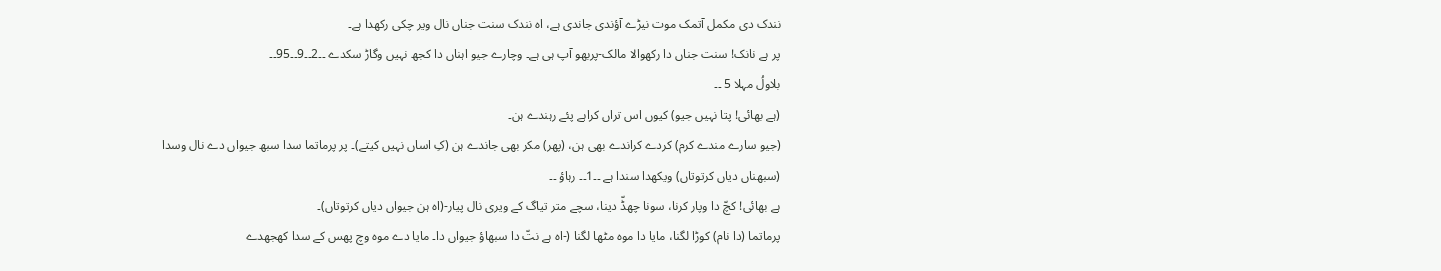نندک دی مکمل آتمک موت نیڑے آؤندی جاندی ہے، اہ نندک سنت جناں نال ویر چکی رکھدا ہے۔
پر ہے نانک! سنت جناں دا رکھوالا مالک-پربھو آپ ہی ہے۔ وچارے جیو اہناں دا کجھ نہیں وگاڑ سکدے ۔۔2۔۔9۔۔95۔۔
بلاولُ مہلا 5 ۔۔
(ہے بھائی! پتا نہیں جیو) کیوں اس تراں کراہے پئے رہندے ہن۔
(جیو سارے مندے کرم) کردے کراندے بھی ہن، (پھر) مکر بھی جاندے ہن (کِ اساں نہیں کیتے)۔ پر پرماتما سدا سبھ جیواں دے نال وسدا (سبھناں دیاں کرتوتاں) ویکھدا سندا ہے ۔۔1۔۔ رہاؤ ۔۔
ہے بھائی! کچّ دا وپار کرنا، سونا چھڈّ دینا، سچے متر تیاگ کے ویری نال پیار-(اہ ہن جیواں دیاں کرتوتاں)۔
پرماتما (دا نام) کوڑا لگنا، مایا دا موہ مٹھا لگنا (-اہ ہے نتّ دا سبھاؤ جیواں دا۔ مایا دے موہ وچ پھس کے سدا کھجھدے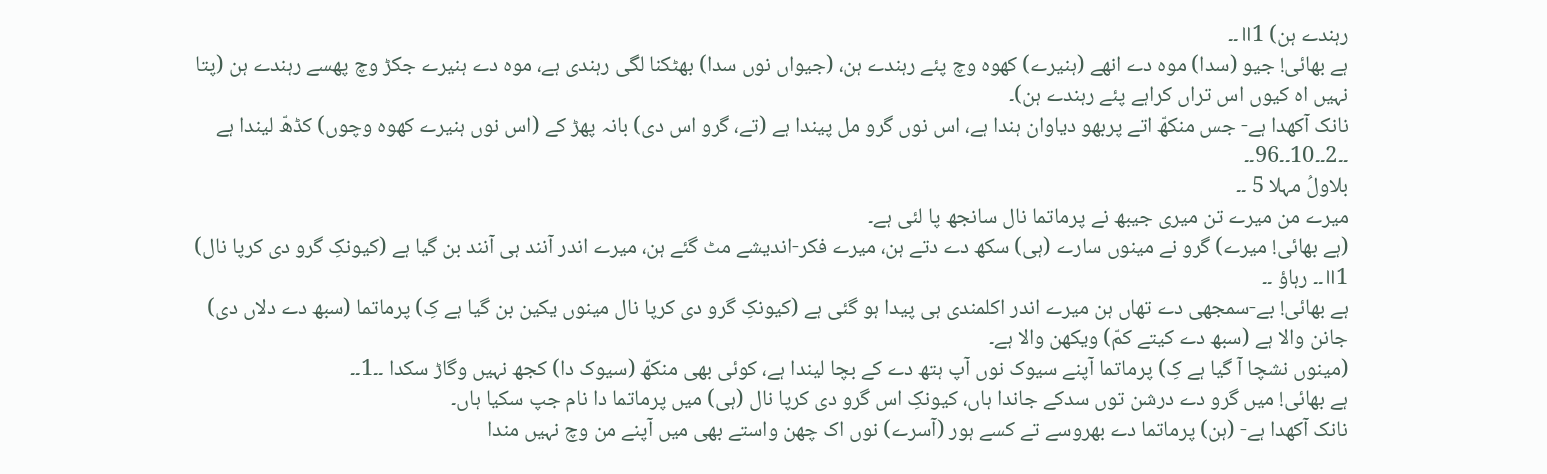رہندے ہن) ॥1۔۔
ہے بھائی! جیو (سدا) موہ دے انھے (ہنیرے) کھوہ وچ پئے رہندے ہن، (جیواں نوں سدا) بھٹکنا لگی رہندی ہے، موہ دے ہنیرے جکڑ وچ پھسے رہندے ہن (پتا نہیں اہ کیوں اس تراں کراہے پئے رہندے ہن)۔
نانک آکھدا ہے- جس منکھّ اتے پربھو دیاوان ہندا ہے، اس نوں گرو مل پیندا ہے (تے، گرو اس دی) بانہ پھڑ کے (اس نوں ہنیرے کھوہ وچوں) کڈھّ لیندا ہے ۔۔2۔۔10۔۔96۔۔
بلاولُ مہلا 5 ۔۔
میرے من میرے تن میری جیبھ نے پرماتما نال سانجھ پا لئی ہے۔
(ہے بھائی! میرے) گرو نے مینوں سارے (ہی) سکھ دے دتے ہن، میرے فکر-اندیشے مٹ گئے ہن، میرے اندر آنند ہی آنند بن گیا ہے (کیونکِ گرو دی کرپا نال) ॥1۔۔ رہاؤ ۔۔
ہے بھائی! بے-سمجھی دے تھاں ہن میرے اندر اکلمندی ہی پیدا ہو گئی ہے (کیونکِ گرو دی کرپا نال مینوں یکین بن گیا ہے کِ) پرماتما (سبھ دے دلاں دی) جانن والا ہے (سبھ دے کیتے کمّ) ویکھن والا ہے۔
(مینوں نشچا آ گیا ہے کِ) پرماتما آپنے سیوک نوں آپ ہتھ دے کے بچا لیندا ہے، کوئی بھی منکھّ (سیوک دا) کجھ نہیں وگاڑ سکدا ۔۔1۔۔
ہے بھائی! میں گرو دے درشن توں سدکے جاندا ہاں، کیونکِ اس گرو دی کرپا نال (ہی) میں پرماتما دا نام جپ سکیا ہاں۔
نانک آکھدا ہے- (ہن) پرماتما دے بھروسے تے کسے ہور (آسرے) نوں اک چھن واستے بھی میں آپنے من وچ نہیں مندا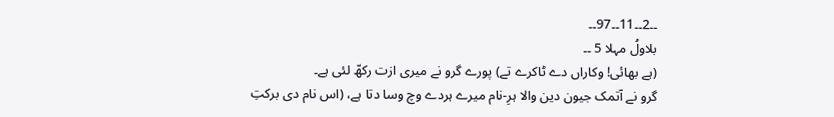۔۔2۔۔11۔۔97۔۔
بلاولُ مہلا 5 ۔۔
(ہے بھائی! وکاراں دے ٹاکرے تے) پورے گرو نے میری ازت رکھّ لئی ہے۔
گرو نے آتمک جیون دین والا ہرِ-نام میرے ہردے وچ وسا دتا ہے، (اس نام دی برکتِ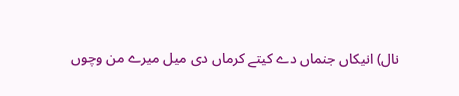نال) انیکاں جنماں دے کیتے کرماں دی میل میرے من وچوں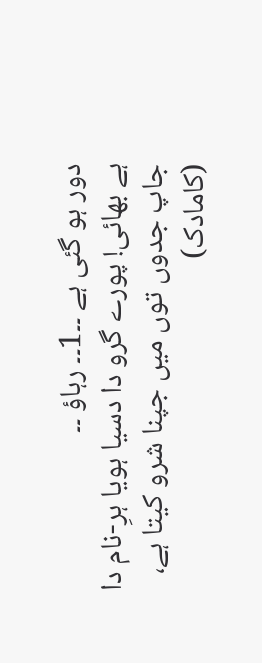دور ہو گئی ہے ۔۔1۔۔ رہاؤ ۔۔
ہے بھائی! پورے گرو دا دسیا ہویا ہرِ-نام دا جاپ جدوں توں میں جپنا شرو کیتا ہے، (کامادک)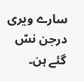سارے ویری درجن نسّ گئے ہن۔